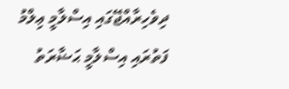ދިވެހިރާއްޖޭގައި އިސްލާމީ ޢިލްމު ފަތުރައި އިސްލާމީ ޙަޟާރަތު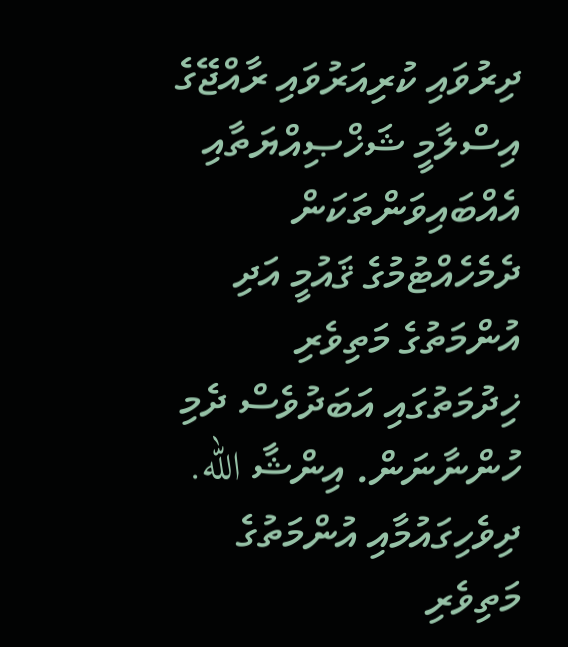ދިރުވައި ކުރިއަރުވައި ރާއްޖޭގެ އިސްލާމީ ޝަޚްޞިއްޔަތާއި އެއްބައިވަންތަކަން ދެމެހެއްޓުމުގެ ޤައުމީ އަދި އުންމަތުގެ މަތިވެރި ޚިދުމަތުގައި އަބަދުވެސް ދެމި ހުންނާނަން. އިންޝާ الله.
ދިވެހިގައުމާއި އުންމަތުގެ މަތިވެރި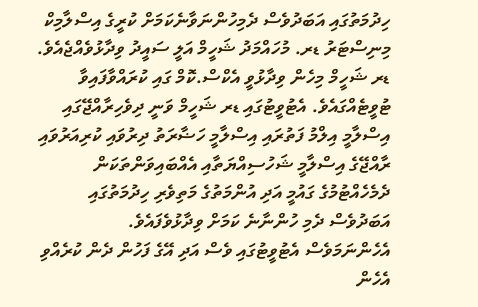ހިދުމަތުގައި އަބަދުވެސް ދެމިހުންނަވާނެކަމަށް ކުރީގެ އިސްލާމިކް މިނިސްޓަރު ޑރ. މުހައްމަދު ޝަހީމް އަލީ ސައީދު ވިދާޅުވެއްޖެއެވެ.
ޑރ ޝަހީމް މިހެން ވިދާޅުވީ އެކްސް.ކޮމް ގައި ކުރައްވާފައިވާ ޓުވީޓެއްގައެވެ. އެޓުވީޓުގައި ޑރ ޝަހީމް ވަނީ ދިވެހިރާއްޖޭގައި އިސްލާމީ އިލްމު ފަތުރައި އިސްލާމީ ހަޟާރަތު ދިރުވައި ކުރިއަރުވައި ރާއްޖޭގެ އިސްލާމީ ޝަހުސިއްޔަތާއި އެއްބައިވަންތަކަން ދެމެހެއްޓުމުގެ ގައުމީ އަދި އުންމަތުގެ މަތިވެރި ހިދުމަތުގައި އަބަދުވެސް ދެމި ހުންނާނެ ކަމަށް ވިދާޅުވެފައެވެ.
އެހެންނަމަވެސް އެޓުވީޓުގައި ވެސް އަދި އޭގެ ފަހުން ދެން ކުރެއްވި އެހެން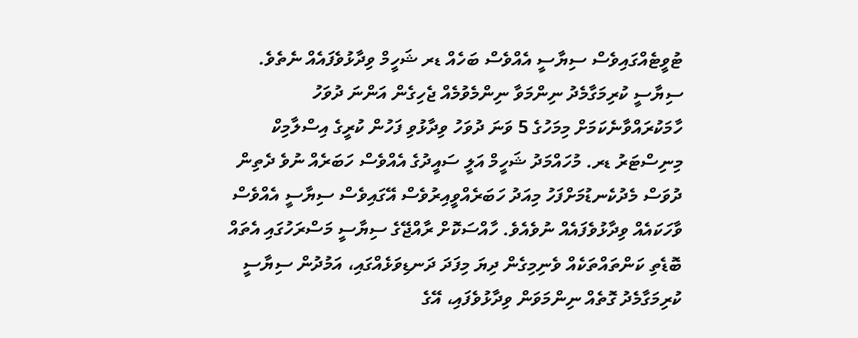ޓުވީޓެއްގައިވެސް ސިޔާސީ އެއްވެސް ބަހެއް ޑރ ޝަހީމް ވިދާޅުވެފައެއް ނެތެވެ.
ސިޔާސީ ކުރިމަގާމެދު ނިންމަވާ ނިންމެވުމެއް ޖެހިގެން އަންނަ ދުވަހު ހާމަކުރައްވާނެކަމަށް މިމަހުގެ 5 ވަނަ ދުވަހު ވިދާޅުވި ފަހުން ކުރީގެ އިސްލާމިކް މިނިސްޓަރު ޑރ. މުހައްމަދު ޝަހީމް އަލީ ސައީދުގެ އެއްވެސް ހަބަރެއް ނުވެ ދެތިން ދުވަސް މެދުކެނޑުމަށްފަހު މިއަދު ހަބަރެއްވީއިރުވެސް އޭގައިވެސް ސިޔާސީ އެއްވެސް ވާހަކައެއް ވިދާޅުވެފައެއް ނުވެއެވެ. ހާއްސަކޮށް ރާއްޖޭގެ ސިޔާސީ މަސްރަހުގައި އެތައް ބޮޑެތި ކަންތައްތަކެއް ވެނިމިގެން ދިޔަ މިފަދަ ދަނޑިވަޅެއްގައި، އަމުދުން ސިޔާސީ ކުރިމަގާމެދު ގޮތެއް ނިންމަވަން ވިދާޅުވެފައި، އޭގެ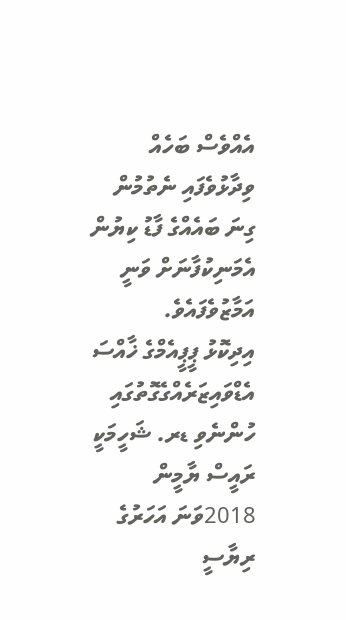އެއްވެސް ބަހެއް ވިދާޅުވެފައި ނެތުމުން ގިނަ ބައެއްގެ ފާޑު ކިޔުން އެމަނިކުފާނަށް ވަނީ އަމާޒުވެފައެވެ.
އިދިކޮޅު ޕީޕީއެމްގެ ޚާއްސަ އެޑްވައިޒަރެއްގެގޮތުގައި ހުންނެވި ޑރ. ޝަހީމަކީ ރައީސް ޔާމީން 2018ވަނަ އަހަރުގެ ރިޔާސީ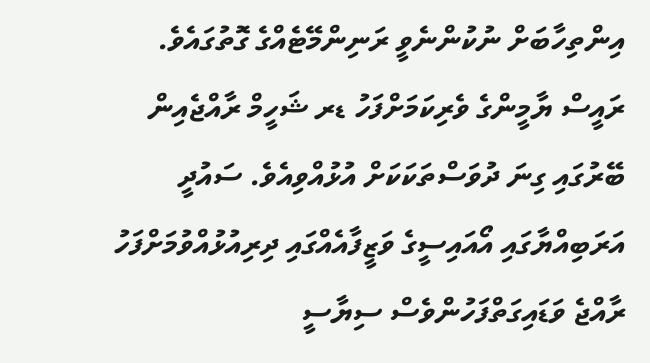އިންތިހާބަށް ނުކުންނެވީ ރަނިންމޭޓެއްގެ ގޮތުގައެވެ. ރައީސް ޔާމީންގެ ވެރިކަމަށްފަހު ޑރ ޝަހީމް ރާއްޖެއިން ބޭރުގައި ގިނަ ދުވަސްތަކަކަށް އުޅުއްވިއެވެ. ސައުދީ އަރަބިއްޔާގައި އޯއައިސީގެ ވަޒީފާއެއްގައި ދިރިއުޅުއްވުމަށްފަހު ރާއްޖެ ވަޑައިގަތްފަހުންވެސް ސިޔާސީ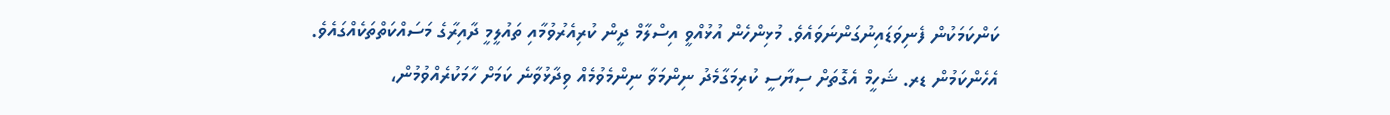ކަންކަމަކުން ފެނިވަޑައިނުގަންނަވައެވެ. މުޅިންހެން އުޅުއްވީ އިސްލާމް ދީން ކުރިއެރުވުމާއި ތައުލީމީ ދާއިރާގެ މަސައްކަތްތަކެއްގައެވެ.
އެހެންކަމުން ޑރ. ޝަހީމް އެގޮތަށް ސިޔާސީ ކުރިމަގާމެދު ނިންމަވާ ނިންމެވުމެއް ވިދާޅުވާނެ ކަމަށް ހާމަކުރެއްވުމުން،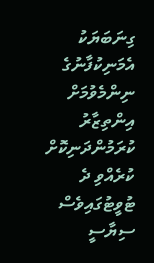ގިނަބަޔަކު އެމަނިކުފާނުގެ ނިންމެވުމަށް އިންތިޒާރު ކުރަމުންދަނިކޮށް ކުރެއްވި ދެ ޓުވީޓުގައިވެސް ސިޔާސީ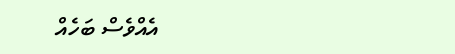އެއްވެސް ބަހެއް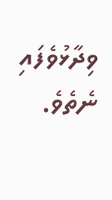ވިދާޅުވެފައި ނެތެވެ.